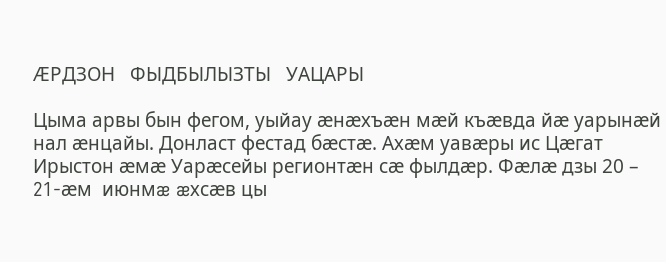ÆРДЗОН   ФЫДБЫЛЫЗТЫ   УАЦАРЫ

Цыма арвы бын фегом, уыйау æнæхъæн мæй къæвда йæ уарынæй нал æнцайы. Донласт фестад бæстæ. Ахæм уавæры ис Цæгат Ирыстон æмæ Уарæсейы регионтæн сæ фылдæр. Фæлæ дзы 20 – 21-æм  июнмæ æхсæв цы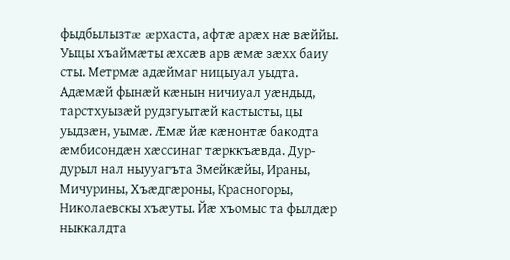фыдбылызтæ æрхаста, афтæ арæх нæ вæййы. Уыцы хъаймæты æхсæв арв æмæ зæхх баиу сты. Метрмæ адæймаг ницыуал уыдта. Адæмæй фынæй кæнын ничиуал уæндыд, тарстхуызæй рудзгуытæй кастысты, цы уыдзæн, уымæ. Æмæ йæ кæнонтæ бакодта æмбисондæн хæссинаг тæрккъæвда. Дур-дурыл нал ныууагъта Змейкæйы, Ираны, Мичурины, Хъæдгæроны, Красногоры, Николаевскы хъæуты. Йæ хъомыс та фылдæр ныккалдта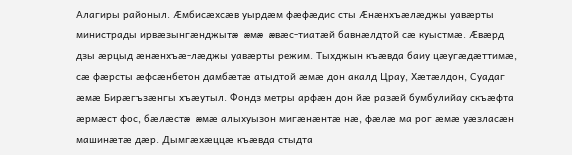Алагиры районыл. Æмбисæхсæв уырдæм фæфæдис сты Æнæнхъæлæджы уавæрты министрады ирвæзынгæнджытæ æмæ æвæс-тиатæй бавнæлдтой сæ куыстмæ. Æвæрд дзы æрцыд æнæнхъæ-лæджы уавæрты режим. Тыхджын къæвда баиу цæугæдæттимæ, сæ фæрсты æфсæнбетон дамбæтæ атыдтой æмæ дон акалд Црау, Хæтæлдон, Суадаг  æмæ Бирæгъзæнгы хъæутыл. Фондз метры арфæн дон йæ разæй бумбулийау скъæфта æрмæст фос, бæлæстæ æмæ алыхуызон мигæнæнтæ нæ, фæлæ ма рог æмæ уæзласæн машинæтæ дæр. Дымгæхæццæ къæвда стыдта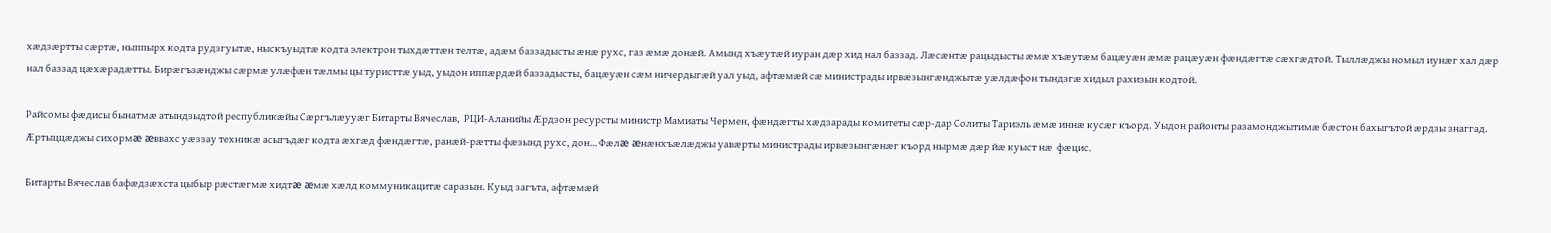хæдзæртты сæртæ, ныппырх кодта рудзгуытæ, ныскъуыдтæ кодта электрон тыхдæттæн телтæ, адæм баззадысты æнæ рухс, газ æмæ донæй. Амынд хъæутæй иуран дæр хид нал баззад. Лæсæнтæ рацыдысты æмæ хъæутæм бацæуæн æмæ рацæуæн фæндæгтæ сæхгæдтой. Тыллæджы номыл иунæг хал дæр нал баззад цæхæрадæтты. Бирæгъзæнджы сæрмæ улæфæн тæлмы цы туристтæ уыд, уыдон иппæрдæй баззадысты, бацæуæн сæм ничердыгæй уал уыд, афтæмæй сæ министрады ирвæзынгæнджытæ уæлдæфон тындзгæ хидыл рахизын кодтой.

Райсомы фæдисы бынатмæ атындзыдтой республикæйы Сæргълæууæг Битарты Вячеслав,  РЦИ-Аланийы Æрдзон ресурсты министр Мамиаты Чермен, фæндæгты хæдзарады комитеты сæр-дар Солиты Тариэль æмæ иннæ кусæг къорд. Уыдон районты разамонджытимæ бæстон бахыгътой æрдзы знаггад. Æртыццæджы сихормæ æввахс уæззау техникæ асыгъдæг кодта æхгæд фæндæгтæ, ранæй-рæтты фæзынд рухс, дон… Фæлæ æнæнхъæлæджы уавæрты министрады ирвæзынгæнæг къорд нырмæ дæр йæ куыст нæ  фæцис.

Битарты Вячеслав бафæдзæхста цыбыр рæстæгмæ хидтæ æмæ хæлд коммуникацитæ саразын. Куыд загъта, афтæмæй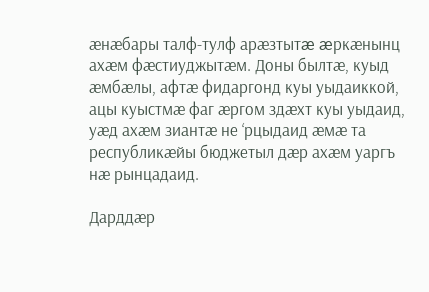æнæбары талф-тулф арæзтытæ æркæнынц ахæм фæстиуджытæм. Доны былтæ, куыд æмбæлы, афтæ фидаргонд куы уыдаиккой, ацы куыстмæ фаг æргом здæхт куы уыдаид, уæд ахæм зиантæ не ‘рцыдаид æмæ та республикæйы бюджетыл дæр ахæм уаргъ нæ рынцадаид.

Дарддæр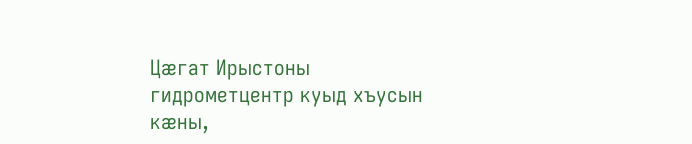Цæгат Ирыстоны гидрометцентр куыд хъусын кæны,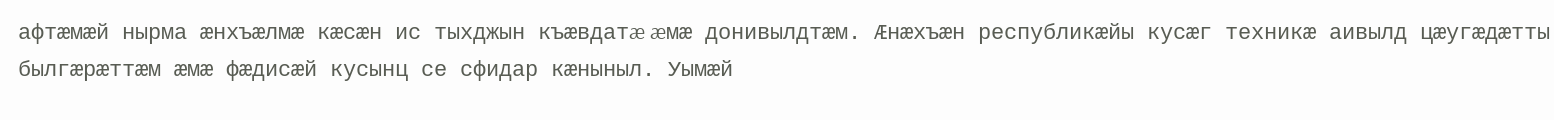афтæмæй нырма æнхъæлмæ кæсæн ис тыхджын къæвдатæ æмæ донивылдтæм. Æнæхъæн республикæйы кусæг техникæ аивылд цæугæдæтты былгæрæттæм æмæ фæдисæй кусынц се сфидар кæныныл. Уымæй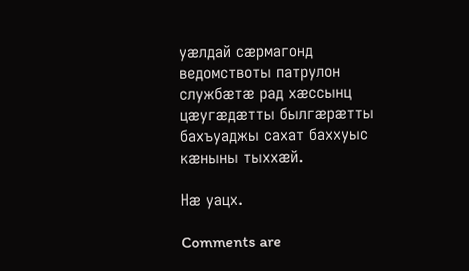уæлдай сæрмагонд ведомствоты патрулон службæтæ рад хæссынц цæугæдæтты былгæрæтты бахъуаджы сахат баххуыс кæныны тыххæй.

Нæ уацх.

Comments are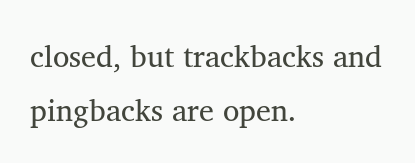closed, but trackbacks and pingbacks are open.